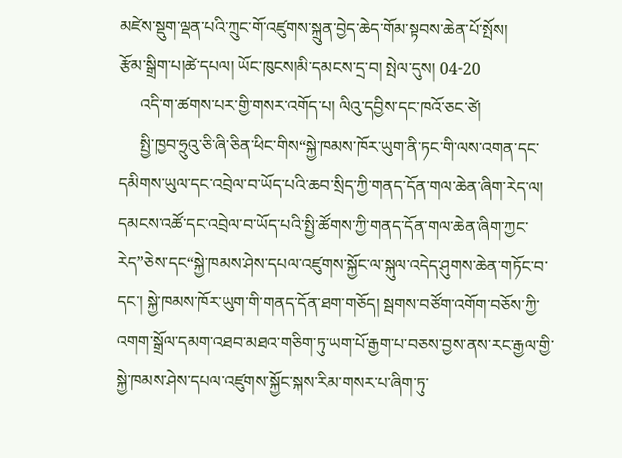མཛེས་སྡུག་ལྡན་པའི་ཀྲུང་གོ་འཛུགས་སྐྲུན་བྱེད་ཆེད་གོམ་སྟབས་ཆེན་པོ་སྤོས།
རྩོམ་སྒྲིག་པ།ཚེ་དཔལ། ཡོང་ཁུངས།མི་དམངས་དྲ་བ། སྤེལ་དུས། 04-20
     འདི་ག་ཚགས་པར་གྱི་གསར་འགོད་པ། ལིའུ་དབྱིས་དང་ཁའོ་ཅང་ཙེ།
     སྤྱི་ཁྱབ་ཧྲུའུ་ཅི་ཞི་ཅིན་ཕིང་གིས“སྐྱེ་ཁམས་ཁོར་ཡུག་ནི་ཏང་གི་ལས་འགན་དང་དམིགས་ཡུལ་དང་འབྲེལ་བ་ཡོད་པའི་ཆབ་སྲིད་ཀྱི་གནད་དོན་གལ་ཆེན་ཞིག་རེད་ལ། དམངས་འཚོ་དང་འབྲེལ་བ་ཡོད་པའི་སྤྱི་ཚོགས་ཀྱི་གནད་དོན་གལ་ཆེན་ཞིག་ཀྱང་རེད”ཅེས་དང“སྐྱེ་ཁམས་ཤེས་དཔལ་འཛུགས་སྐྱོང་ལ་སྐུལ་འདེད་ཤུགས་ཆེན་གཏོང་བ་དང་། སྐྱེ་ཁམས་ཁོར་ཡུག་གི་གནད་དོན་ཐག་གཅོད། སྦགས་བཙོག་འགོག་བཅོས་ཀྱི་འགག་སྒྲོལ་དམག་འཐབ་མཐའ་གཅིག་ཏུ་ཡག་པོ་རྒྱག་པ་བཅས་བྱས་ནས་རང་རྒྱལ་གྱི་སྐྱེ་ཁམས་ཤེས་དཔལ་འཛུགས་སྐྱོང་སྐས་རིམ་གསར་པ་ཞིག་ཏུ་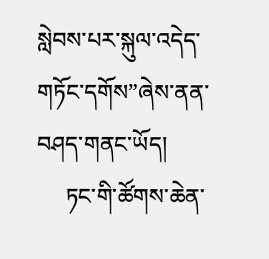སླེབས་པར་སྐུལ་འདེད་གཏོང་དགོས”ཞེས་ནན་བཤད་གནང་ཡོད།
     ཏང་གི་ཚོགས་ཆེན་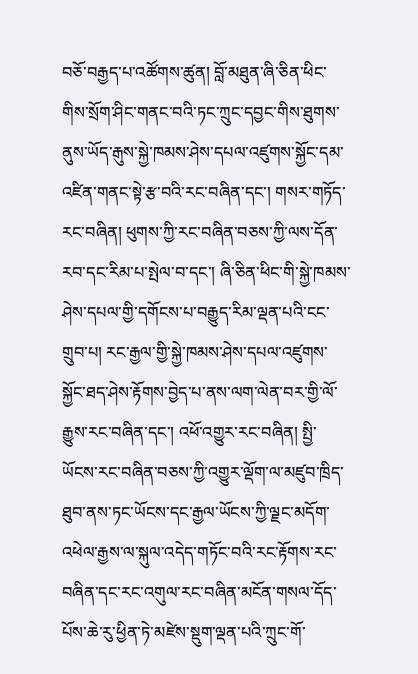བཅོ་བརྒྱད་པ་འཚོགས་ཚུན། བློ་མཐུན་ཞི་ཅིན་ཕིང་གིས་སྲོག་ཤིང་གནང་བའི་ཏང་ཀྲུང་དབྱང་གིས་ཐུགས་ནུས་ཡོད་རྒུས་སྐྱེ་ཁམས་ཤེས་དཔལ་འཛུགས་སྐྱོང་དམ་འཛིན་གནང་སྟེ་རྩ་བའི་རང་བཞིན་དང་། གསར་གཏོད་རང་བཞིན། ཕུགས་ཀྱི་རང་བཞིན་བཅས་ཀྱི་ལས་དོན་རབ་དང་རིམ་པ་སྤེལ་བ་དང་། ཞི་ཅིན་ཕིང་གི་སྐྱེ་ཁམས་ཤེས་དཔལ་གྱི་དགོངས་པ་བརྒྱུད་རིམ་ལྡན་པའི་ངང་གྲུབ་པ། རང་རྒྱལ་གྱི་སྐྱེ་ཁམས་ཤེས་དཔལ་འཛུགས་སྐྱོང་ཐད་ཤེས་རྟོགས་བྱེད་པ་ནས་ལག་ལེན་བར་གྱི་ལོ་རྒྱུས་རང་བཞིན་དང་། འཕོ་འགྱུར་རང་བཞིན། སྤྱི་ཡོངས་རང་བཞིན་བཅས་ཀྱི་འགྱུར་ལྡོག་ལ་མཛུབ་ཁྲིད་ཐུབ་ནས་ཏང་ཡོངས་དང་རྒྱལ་ཡོངས་ཀྱི་ལྗང་མདོག་འཕེལ་རྒྱས་ལ་སྐུལ་འདེད་གཏོང་བའི་རང་རྟོགས་རང་བཞིན་དང་རང་འགུལ་རང་བཞིན་མངོན་གསལ་དོད་པོས་ཆེ་རུ་ཕྱིན་ཏེ་མཛེས་སྡུག་ལྡན་པའི་ཀྲུང་གོ་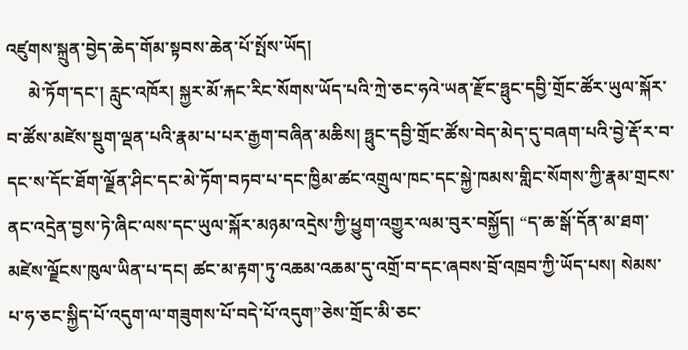འཛུགས་སྐྲུན་བྱེད་ཆེད་གོམ་སྟབས་ཆེན་པོ་སྤོས་ཡོད།
     མེ་ཏོག་དང་། རླུང་འཁོར། སྐྱར་མོ་རྐང་རིང་སོགས་ཡོད་པའི་ཀྲེ་ཅང་ཧའེ་ཡན་རྫོང་ཧྥུང་དབྱི་གྲོང་ཚོར་ཡུལ་སྐོར་བ་ཚོས་མཛེས་སྡུག་ལྡན་པའི་རྣམ་པ་པར་རྒྱག་བཞིན་མཆིས། ཧྥུང་དབྱི་གྲོང་ཚོས་བེད་མེད་དུ་བཞག་པའི་བྱེ་རྡོ་ར་བ་དང་ས་དོང་ཐོག་ལྗོན་ཤིང་དང་མེ་ཏོག་བཏབ་པ་དང་ཁྱིམ་ཚང་འགྲུལ་ཁང་དང་སྐྱེ་ཁམས་གླིང་སོགས་ཀྱི་རྣམ་གྲངས་ནང་འདྲེན་བྱས་ཏེ་ཞིང་ལས་དང་ཡུལ་སྐོར་མཉམ་འདྲེས་ཀྱི་ཕྱུག་འགྱུར་ལམ་བུར་བསྐྱོད། “ད་ཆ་སྒོ་དོན་མ་ཐག་མཛེས་ལྗོངས་ཁུལ་ཡིན་པ་དང། ཚང་མ་རྟག་ཏུ་འཆམ་འཆམ་དུ་འགྲོ་བ་དང་ཞབས་བྲོ་འཁྲབ་ཀྱི་ཡོད་པས། སེམས་པ་ཧ་ཅང་སྐྱིད་པོ་འདུག་ལ་གཟུགས་པོ་བདེ་པོ་འདུག”ཅེས་གྲོང་མི་ཅང་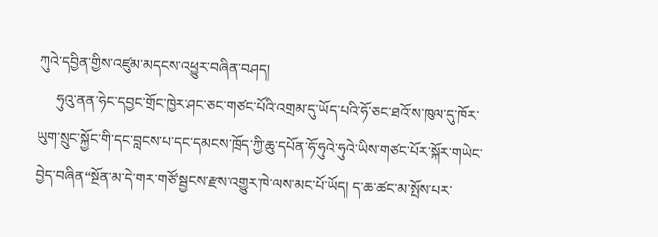ཀུའེ་དབྱིན་གྱིས་འཛུམ་མདངས་འཕྱུར་བཞིན་བཤད།
     ཧུའུ་ནན་ཧེང་དབྱང་གྲོང་ཁྱེར་ཤང་ཅང་གཙང་པོའི་འགྲམ་དུ་ཡོད་པའི་ཧོ་ཅང་ཐའོ་ས་ཁུལ་དུ་ཁོར་ཡུག་སྲུང་སྐྱོང་གི་དང་བླངས་པ་དང་དམངས་ཁྲོད་ཀྱི་ཆུ་དཔོན་ཧོ་ཧུའེ་ཧུའེ་ཡིས་གཙང་པོར་སྐོར་གཡེང་བྱེད་བཞིན“སྔོན་མ་དེ་གར་གཙོ་སྦྱངས་རྫས་འགྱུར་ཁེ་ལས་མང་པོ་ཡོད། ད་ཆ་ཚང་མ་སྤོས་པར་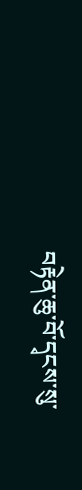བརྟེན་ཆུ་བོ་དྭངས་སུ་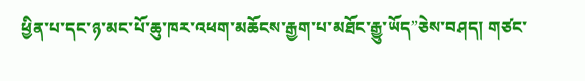ཕྱིན་པ་དང་ཉ་མང་པོ་ཆུ་ཁར་འཕག་མཆོངས་རྒྱག་པ་མཐོང་རྒྱུ་ཡོད”ཅེས་བཤད། གཙང་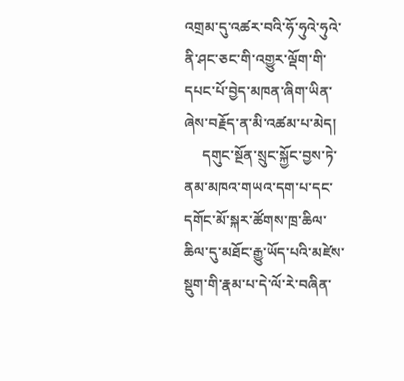འགྲམ་དུ་འཚར་བའི་ཧོ་ཧུའེ་ཧུའེ་ནི་ཤང་ཅང་གི་འགྱུར་ལྡོག་གི་དཔང་པོ་བྱེད་མཁན་ཞིག་ཡིན་ཞེས་བརྗོད་ན་མི་འཚམ་པ་མེད།
     དགུང་སྔོན་སྲུང་སྐྱོང་བྱས་ཏེ་ནམ་མཁའ་གཡའ་དག་པ་དང་དགོང་མོ་སྐར་ཚོགས་ཁྲ་ཆིལ་ཆིལ་དུ་མཐོང་རྒྱུ་ཡོད་པའི་མཛེས་སྡུག་གི་རྣམ་པ་དེ་ལོ་རེ་བཞིན་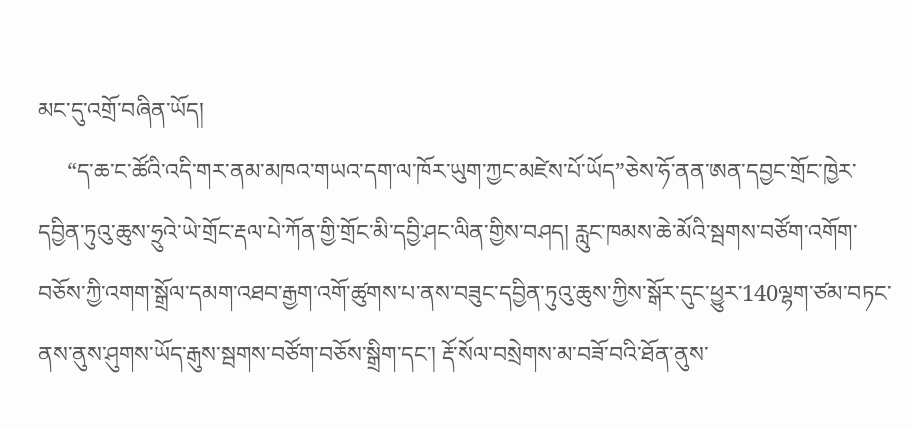མང་དུ་འགྲོ་བཞིན་ཡོད།
     “ད་ཆ་ང་ཚོའི་འདི་གར་ནམ་མཁའ་གཡའ་དག་ལ་ཁོར་ཡུག་ཀྱང་མཛེས་པོ་ཡོད”ཅེས་ཧོ་ནན་ཨན་དབྱང་གྲོང་ཁྱེར་དབྱིན་ཏུའུ་ཆུས་ཧྲུའེ་ཡེ་གྲོང་རྡལ་པེ་ཀོན་གྱི་གྲོང་མི་དབྱི་ཤང་ལིན་གྱིས་བཤད། རླུང་ཁམས་ཆེ་མོའི་སྦགས་བཙོག་འགོག་བཅོས་ཀྱི་འགག་སྒྲོལ་དམག་འཐབ་རྒྱག་འགོ་ཚུགས་པ་ནས་བཟུང་དབྱིན་ཏུའུ་ཆུས་ཀྱིས་སྒོར་དུང་ཕྱུར་140ལྷག་ཙམ་བཏང་ནས་ནུས་ཤུགས་ཡོད་རྒུས་སྦགས་བཙོག་བཅོས་སྒྲིག་དང་། རྡོ་སོལ་བསྲེགས་མ་བཟོ་བའི་ཐོན་ནུས་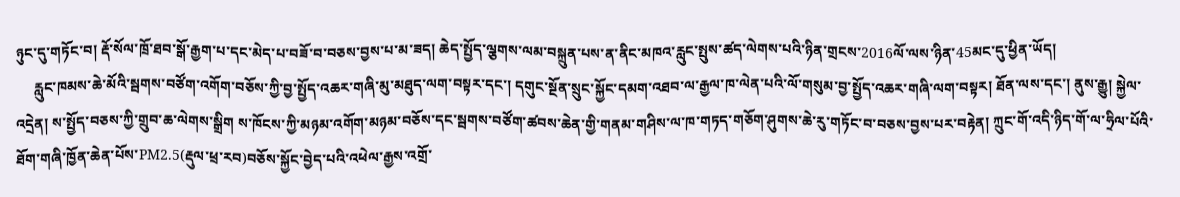ཉུང་དུ་གཏོང་བ། རྡོ་སོལ་ཁྲོ་ཐབ་སྒོ་རྒྱག་པ་དང་མེད་པ་བཟོ་བ་བཅས་བྱས་པ་མ་ཟད། ཆེད་སྤྱོད་ལྕགས་ལམ་བསྐྲུན་པས་ན་ནིང་མཁའ་རླུང་སྤུས་ཚད་ལེགས་པའི་ཉིན་གྲངས་2016ལོ་ལས་ཉིན་45མང་དུ་ཕྱིན་ཡོད།
     རླུང་ཁམས་ཆེ་མོའི་སྦགས་བཙོག་འགོག་བཅོས་ཀྱི་བྱ་སྤྱོད་འཆར་གཞི་མུ་མཐུད་ལག་བསྟར་དང་། དགུང་སྔོན་སྲུང་སྐྱོང་དམག་འཐབ་ལ་རྒྱལ་ཁ་ལེན་པའི་ལོ་གསུམ་བྱ་སྤྱོད་འཆར་གཞི་ལག་བསྟར། ཐོན་ལས་དང་། ནུས་རྒྱུ། སྐྱེལ་འདྲེན། ས་སྤྱོད་བཅས་ཀྱི་གྲུབ་ཆ་ལེགས་སྒྲིག ས་ཁོངས་ཀྱི་མཉམ་འགོག་མཉམ་བཅོས་དང་སྦགས་བཙོག་ཚབས་ཆེན་གྱི་གནམ་གཤིས་ལ་ཁ་གཏད་གཅོག་ཤུགས་ཆེ་རུ་གཏོང་བ་བཅས་བྱས་པར་བརྟེན། ཀྲུང་གོ་འདི་ཉིད་གོ་ལ་ཧྲིལ་པོའི་ཐོག་གཞི་ཁྱོན་ཆེན་པོས་PM2.5(རྡུལ་ཕྲ་རབ)བཅོས་སྐྱོང་བྱེད་པའི་འཕེལ་རྒྱས་འགྲོ་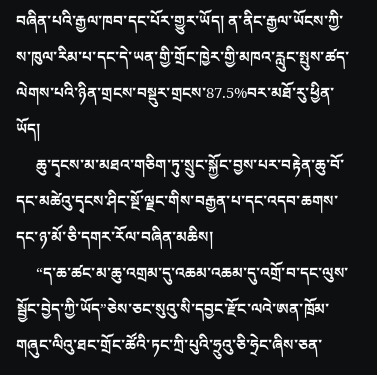བཞིན་པའི་རྒྱལ་ཁབ་དང་པོར་གྱུར་ཡོད། ན་ནིང་རྒྱལ་ཡོངས་ཀྱི་ས་ཁུལ་རིམ་པ་དང་དེ་ཡན་གྱི་གྲོང་ཁྱེར་གྱི་མཁའ་རླུང་སྤུས་ཚད་ལེགས་པའི་ཉིན་གྲངས་བསྡུར་གྲངས་87.5%བར་མཐོ་རུ་ཕྱིན་ཡོད།
     ཆུ་དྭངས་མ་མཐའ་གཅིག་ཏུ་སྲུང་སྐྱོང་བྱས་པར་བརྟེན་ཆུ་བོ་དང་མཚེའུ་དྭངས་ཤིང་སྔོ་ལྗང་གིས་བརྒྱན་པ་དང་འདབ་ཆགས་དང་ཉ་མོ་ཅི་དགར་རོལ་བཞིན་མཆིས།
     “ད་ཆ་ཚང་མ་ཆུ་འགྲམ་དུ་འཆམ་འཆམ་དུ་འགྲོ་བ་དང་ལུས་སྦྱོང་བྱེད་ཀྱི་ཡོད”ཅེས་ཅང་སུའུ་སི་དབྱང་རྫོང་ལའེ་ཨན་ཁྲོམ་གཞུང་ལིའུ་ཐང་གྲོང་ཚོའི་ཏང་ཀྲི་པུའི་ཧྲུའུ་ཅི་ཧྲེང་ཞིས་ཅན་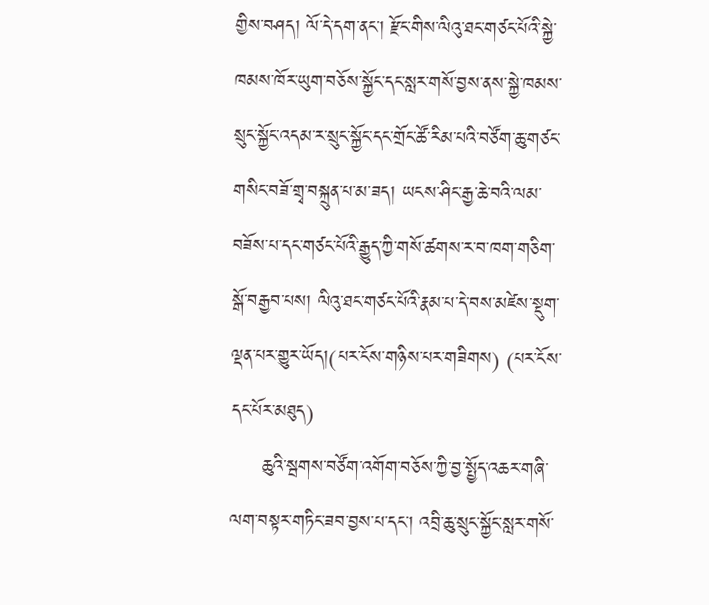གྱིས་བཤད། ལོ་དེ་དག་ནང་། རྫོང་གིས་ལིའུ་ཐང་གཙང་པོའི་སྐྱེ་ཁམས་ཁོར་ཡུག་བཅོས་སྐྱོང་དང་སླར་གསོ་བྱས་ནས་སྐྱེ་ཁམས་སྲུང་སྐྱོང་འདམ་ར་སྲུང་སྐྱོང་དང་གྲོང་ཚོ་རིམ་པའི་བཙོག་ཆུ་གཙང་གསིང་བཟོ་གྲྭ་བསྐྲུན་པ་མ་ཟད། ཡངས་ཤིང་རྒྱ་ཆེ་བའི་ལམ་བཟོས་པ་དང་གཙང་པོའི་རྒྱུད་ཀྱི་གསོ་ཚགས་ར་བ་ཁག་གཅིག་སྒོ་བརྒྱབ་པས། ལིའུ་ཐང་གཙང་པོའི་རྣམ་པ་དེ་བས་མཛེས་སྡུག་ལྡན་པར་གྱུར་ཡོད།(པར་ངོས་གཉིས་པར་གཟིགས) (པར་ངོས་དང་པོར་མཐུད)
     ཆུའི་སྦགས་བཙོག་འགོག་བཅོས་ཀྱི་བྱ་སྤྱོད་འཆར་གཞི་ལག་བསྟར་གཏིང་ཟབ་བྱས་པ་དང་། འབྲི་ཆུ་སྲུང་སྐྱོང་སླར་གསོ་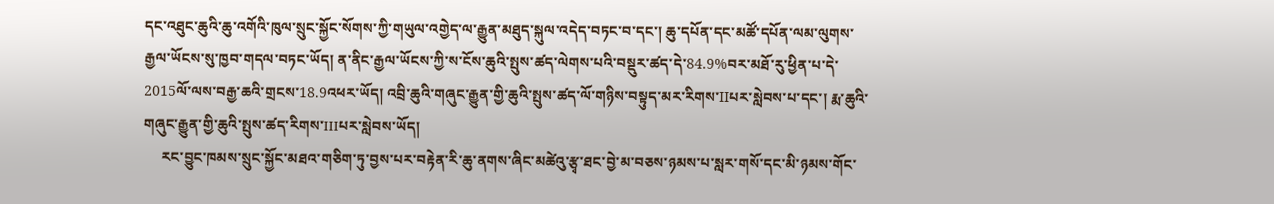དང་འཐུང་ཆུའི་ཆུ་འགོའི་ཁུལ་སྲུང་སྐྱོང་སོགས་ཀྱི་གཡུལ་འགྱེད་ལ་རྒྱུན་མཐུད་སྐུལ་འདེད་བཏང་བ་དང་། ཆུ་དཔོན་དང་མཚོ་དཔོན་ལམ་ལུགས་རྒྱལ་ཡོངས་སུ་ཁྱབ་གདལ་བཏང་ཡོད། ན་ནིང་རྒྱལ་ཡོངས་ཀྱི་ས་ངོས་ཆུའི་སྤུས་ཚད་ལེགས་པའི་བསྡུར་ཚད་དེ་84.9%བར་མཐོ་རུ་ཕྱིན་པ་དེ་2015ལོ་ལས་བརྒྱ་ཆའི་གྲངས་18.9འཕར་ཡོད། འབྲི་ཆུའི་གཞུང་རྒྱུན་གྱི་ཆུའི་སྤུས་ཚད་ལོ་གཉིས་བསྟུད་མར་རིགས་IIཔར་སླེབས་པ་དང་། རྨ་ཆུའི་གཞུང་རྒྱུན་གྱི་ཆུའི་སྤུས་ཚད་རིགས་IIIཔར་སླེབས་ཡོད།
     རང་བྱུང་ཁམས་སྲུང་སྐྱོང་མཐའ་གཅིག་ཏུ་བྱས་པར་བརྟེན་རི་ཆུ་ནགས་ཞིང་མཚེའུ་རྩྭ་ཐང་བྱེ་མ་བཅས་ཉམས་པ་སླར་གསོ་དང་མི་ཉམས་གོང་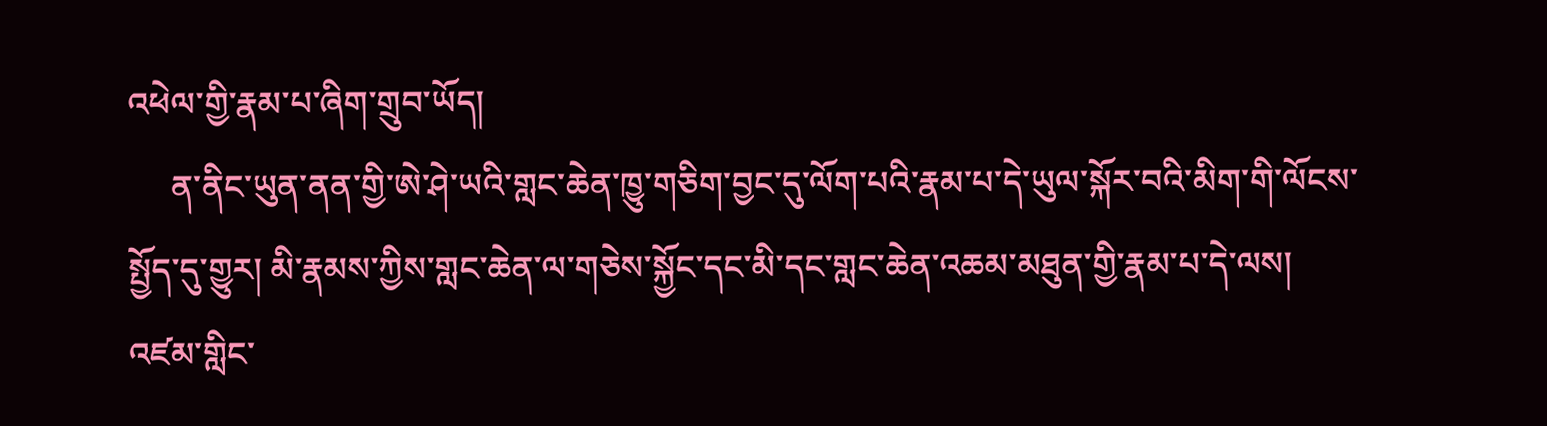འཕེལ་གྱི་རྣམ་པ་ཞིག་གྲུབ་ཡོད།
     ན་ནིང་ཡུན་ནན་གྱི་ཨེ་ཤེ་ཡའི་གླང་ཆེན་ཁྱུ་གཅིག་བྱང་དུ་ལོག་པའི་རྣམ་པ་དེ་ཡུལ་སྐོར་བའི་མིག་གི་ལོངས་སྤྱོད་དུ་གྱུར། མི་རྣམས་ཀྱིས་གླང་ཆེན་ལ་གཅེས་སྐྱོང་དང་མི་དང་གླང་ཆེན་འཆམ་མཐུན་གྱི་རྣམ་པ་དེ་ལས། འཛམ་གླིང་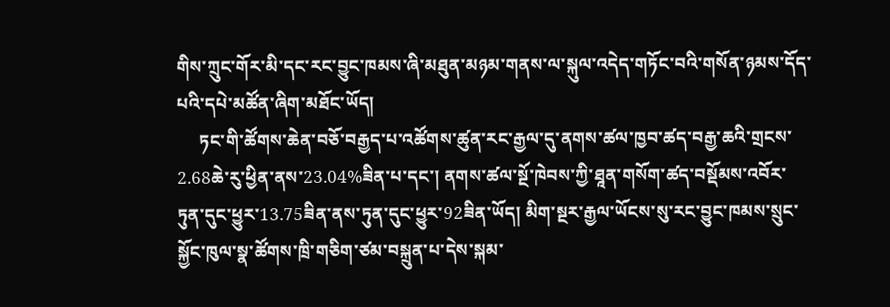གིས་ཀྲུང་གོར་མི་དང་རང་བྱུང་ཁམས་ཞི་མཐུན་མཉམ་གནས་ལ་སྐུལ་འདེད་གཏོང་བའི་གསོན་ཉམས་དོད་པའི་དཔེ་མཚོན་ཞིག་མཐོང་ཡོད།
     ཏང་གི་ཚོགས་ཆེན་བཅོ་བརྒྱད་པ་འཚོགས་ཚུན་རང་རྒྱལ་དུ་ནགས་ཚལ་ཁྱབ་ཚད་བརྒྱ་ཆའི་གྲངས་2.68ཆེ་རུ་ཕྱིན་ནས་23.04%ཟིན་པ་དང་། ནགས་ཚལ་སྔོ་ཁེབས་ཀྱི་ཐཱན་གསོག་ཚད་བསྡོམས་འབོར་ཏུན་དུང་ཕྱུར་13.75ཟིན་ནས་ཏུན་དུང་ཕྱུར་92ཟིན་ཡོད། མིག་སྔར་རྒྱལ་ཡོངས་སུ་རང་བྱུང་ཁམས་སྲུང་སྐྱོང་ཁུལ་སྣ་ཚོགས་ཁྲི་གཅིག་ཙམ་བསྐྲུན་པ་དེས་སྐམ་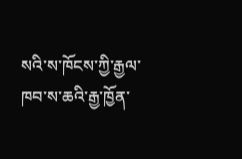སའི་ས་ཁོངས་ཀྱི་རྒྱལ་ཁབ་ས་ཆའི་རྒྱ་ཁྱོན་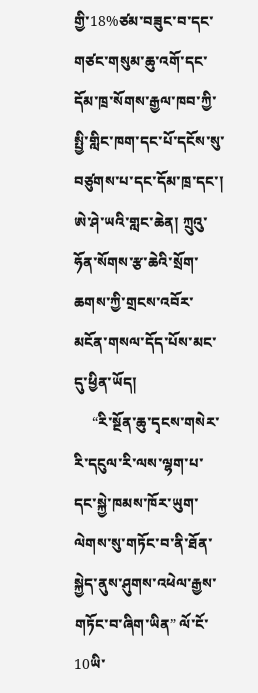གྱི་18%ཙམ་བཟུང་བ་དང་གཙང་གསུམ་ཆུ་འགོ་དང་དོམ་ཁྲ་སོགས་རྒྱལ་ཁབ་ཀྱི་སྤྱི་གླིང་ཁག་དང་པོ་དངོས་སུ་བཙུགས་པ་དང་དོམ་ཁྲ་དང་། ཨེ་ཤེ་ཡའི་གླང་ཆེན། ཀྲུའུ་ཧོན་སོགས་རྩ་ཆེའི་སྲོག་ཆགས་ཀྱི་གྲངས་འབོར་མངོན་གསལ་དོད་པོས་མང་དུ་ཕྱིན་ཡོད།
     “རི་སྔོན་ཆུ་དྭངས་གསེར་རི་དངུལ་རི་ལས་ལྷག་པ་དང་སྐྱེ་ཁམས་ཁོར་ཡུག་ལེགས་སུ་གཏོང་བ་ནི་ཐོན་སྐྱེད་ནུས་ཤུགས་འཕེལ་རྒྱས་གཏོང་བ་ཞིག་ཡིན” ལོ་ངོ་10ཡི་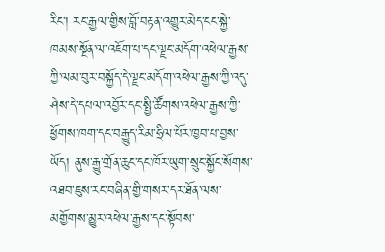རིང་། རང་རྒྱལ་གྱིས་བློ་བརྟན་འགྱུར་མེད་ངང་སྐྱེ་ཁམས་སྔོན་ལ་འཇོག་པ་དང་ལྗང་མདོག་འཕེལ་རྒྱས་ཀྱི་ལམ་བུར་བསྐྱོད་དེ་ལྗང་མདོག་འཕེལ་རྒྱས་ཀྱི་འདུ་ཤེས་དེ་དཔལ་འབྱོར་དང་སྤྱི་ཚོགས་འཕེལ་རྒྱས་ཀྱི་ཕྱོགས་ཁག་དང་བརྒྱུད་རིམ་ཧྲིལ་པོར་ཁྱབ་པ་བྱས་ཡོད། ནུས་རྒྱུ་གྲོན་ཆུང་དང་ཁོར་ཡུག་སྲུང་སྐྱོང་སོགས་འཐབ་ཇུས་རང་བཞིན་གྱི་གསར་དར་ཐོན་ལས་མགྱོགས་མྱུར་འཕེལ་རྒྱས་དང་སྟོབས་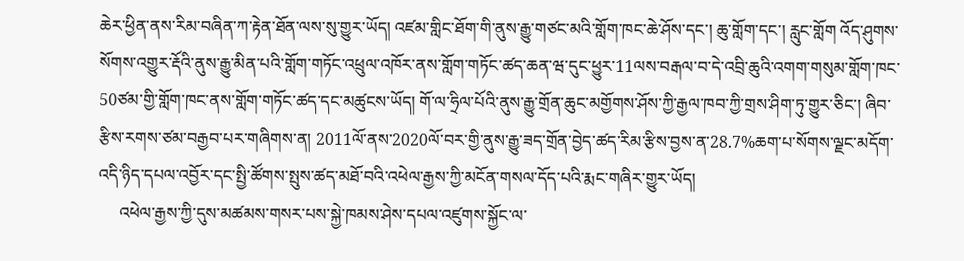ཆེར་ཕྱིན་ནས་རིམ་བཞིན་ཀ་རྟེན་ཐོན་ལས་སུ་གྱུར་ཡོད། འཛམ་གླིང་ཐོག་གི་ནུས་རྒྱུ་གཙང་མའི་གློག་ཁང་ཆེ་ཤོས་དང་། ཆུ་གློག་དང་། རླུང་གློག འོད་ཤུགས་སོགས་འགྱུར་རྡོའི་ནུས་རྒྱུ་མིན་པའི་གློག་གཏོང་འཕྲུལ་འཁོར་ནས་གློག་གཏོང་ཚད་ཆན་ཝ་དུང་ཕྱུར་11ལས་བརྒལ་བ་དེ་འབྲི་ཆུའི་འགག་གསུམ་གློག་ཁང་50ཙམ་གྱི་གློག་ཁང་ནས་གློག་གཏོང་ཚད་དང་མཚུངས་ཡོད། གོ་ལ་ཧྲིལ་པོའི་ནུས་རྒྱུ་གྲོན་ཆུང་མགྱོགས་ཤོས་ཀྱི་རྒྱལ་ཁབ་ཀྱི་གྲས་ཤིག་ཏུ་གྱུར་ཅིང་། ཞིབ་རྩིས་རགས་ཙམ་བརྒྱབ་པར་གཞིགས་ན། 2011ལོ་ནས་2020ལོ་བར་གྱི་ནུས་རྒྱུ་ཟད་གྲོན་བྱེད་ཚད་རིམ་རྩིས་བྱས་ན་28.7%ཆག་པ་སོགས་ལྗང་མདོག་འདི་ཉིད་དཔལ་འབྱོར་དང་སྤྱི་ཚོགས་སྤུས་ཚད་མཐོ་བའི་འཕེལ་རྒྱས་ཀྱི་མངོན་གསལ་དོད་པའི་རྨང་གཞིར་གྱུར་ཡོད།
     འཕེལ་རྒྱས་ཀྱི་དུས་མཚམས་གསར་པས་སྐྱེ་ཁམས་ཤེས་དཔལ་འཛུགས་སྐྱོང་ལ་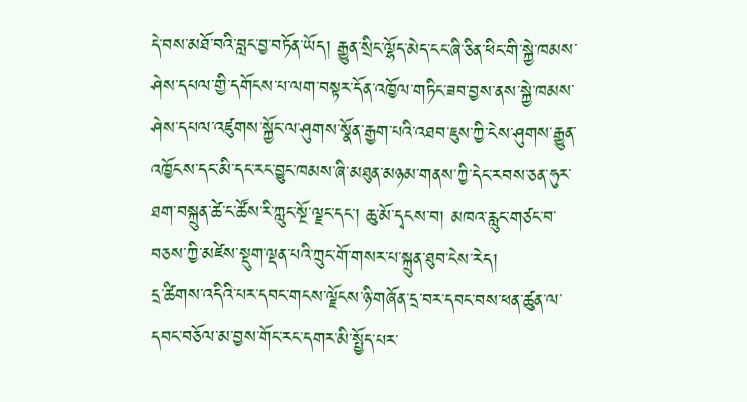དེ་བས་མཐོ་བའི་བླང་བྱ་བཏོན་ཡོད། རྒྱུན་སྲིང་ལྷོད་མེད་ངང་ཞི་ཅིན་ཕིང་གི་སྐྱེ་ཁམས་ཤེས་དཔལ་གྱི་དགོངས་པ་ལག་བསྟར་དོན་འཁྱོལ་གཏིང་ཟབ་བྱས་ནས་སྐྱེ་ཁམས་ཤེས་དཔལ་འཛུགས་སྐྱོང་ལ་ཤུགས་སྣོན་རྒྱག་པའི་འཐབ་ཇུས་ཀྱི་ངེས་ཤུགས་རྒྱུན་འཁྱོངས་དང་མི་དང་རང་བྱུང་ཁམས་ཞི་མཐུན་མཉམ་གནས་ཀྱི་དེང་རབས་ཅན་ཧུར་ཐག་བསྐྲུན་ཚེ་ང་ཚོས་རི་ཀླུང་སྔོ་ལྗང་དང་། ཆུ་མོ་དྭངས་བ། མཁའ་རླུང་གཙང་བ་བཅས་ཀྱི་མཛེས་སྡུག་ལྡན་པའི་ཀྲུང་གོ་གསར་པ་སྐྲུན་ཐུབ་ངེས་རེད།
དྲ་ཚིགས་འདིའི་པར་དབང་གངས་ལྗོངས་ཉི་གཞོན་དྲ་བར་དབང་བས་ཕན་ཚུན་ལ་དབང་བཅོལ་མ་བྱས་གོང་རང་དགར་མི་སྤྱོད་པར་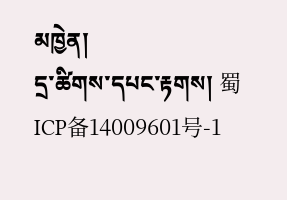མཁྱེན།
དྲ་ཚིགས་དཔང་རྟགས། 蜀ICP备14009601号-1